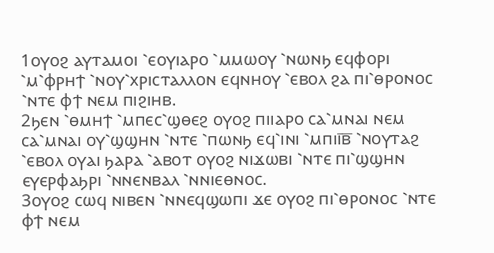1ⲟⲩⲟϩ ⲁⲩⲧⲁⲙⲟⲓ ⳿ⲉⲟⲩⲓⲁⲣⲟ ⳿ⲙⲙⲱⲟⲩ ⳿ⲛⲱⲛϧ ⲉϥⲫⲟⲣⲓ ⳿ⲙ⳿ⲫⲣⲏϯ ⳿ⲛⲟⲩ⳿ⲭⲣⲓⲥⲧⲁⲗⲗⲟⲛ ⲉϥⲛⲏⲟⲩ ⳿ⲉⲃⲟⲗ ϩⲁ ⲡⲓ⳿ⲑⲣⲟⲛⲟⲥ ⳿ⲛⲧⲉ ⲫϯ ⲛⲉⲙ ⲡⲓϩⲓⲏⲃ.
2ϧⲉⲛ ⳿ⲑⲙⲏϯ ⳿ⲙⲡⲉⲥ⳿ϣⲑⲉϩ ⲟⲩⲟϩ ⲡⲓⲓⲁⲣⲟ ⲥⲁ⳿ⲙⲛⲁⲓ ⲛⲉⲙ ⲥⲁ⳿ⲙⲛⲁⲓ ⲟⲩ⳿ϣϣⲏⲛ ⳿ⲛⲧⲉ ⳿ⲡⲱⲛϧ ⲉϥ⳿ⲓⲛⲓ ⳿ⲙⲡⲓⲓ̅ⲃ̅ ⳿ⲛⲟⲩⲧⲁϩ ⳿ⲉⲃⲟⲗ ⲟⲩⲁⲓ ϧⲁⲣⲁ ⳿ⲁⲃⲟⲧ ⲟⲩⲟϩ ⲛⲓϫⲱⲃⲓ ⳿ⲛⲧⲉ ⲡⲓ⳿ϣϣⲏⲛ ⲉⲩⲉⲣⲫⲁϧⲣⲓ ⳿ⲛⲛⲉⲛⲃⲁⲗ ⳿ⲛⲛⲓⲉⲑⲛⲟⲥ.
3ⲟⲩⲟϩ ⲥⲱϥ ⲛⲓⲃⲉⲛ ⳿ⲛⲛⲉϥϣⲱⲡⲓ ϫⲉ ⲟⲩⲟϩ ⲡⲓ⳿ⲑⲣⲟⲛⲟⲥ ⳿ⲛⲧⲉ ⲫϯ ⲛⲉⲙ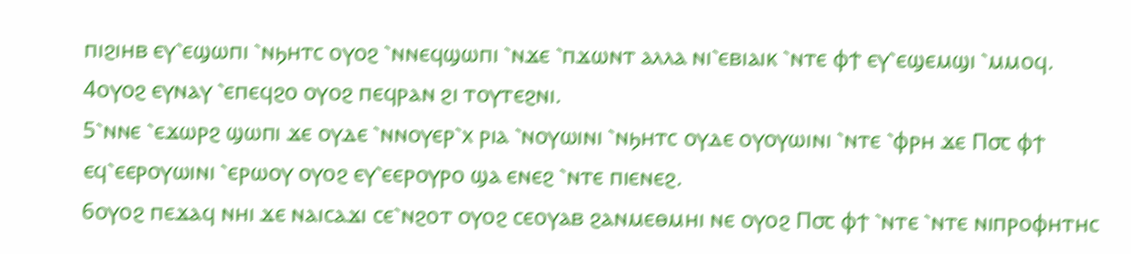ⲡⲓϩⲓⲏⲃ ⲉⲩ⳿ⲉϣⲱⲡⲓ ⳿ⲛϧⲏⲧⲥ ⲟⲩⲟϩ ⳿ⲛⲛⲉϥϣⲱⲡⲓ ⳿ⲛϫⲉ ⳿ⲡϫⲱⲛⲧ ⲁⲗⲗⲁ ⲛⲓ⳿ⲉⲃⲓⲁⲓⲕ ⳿ⲛⲧⲉ ⲫϯ ⲉⲩ⳿ⲉϣⲉⲙϣⲓ ⳿ⲙⲙⲟϥ.
4ⲟⲩⲟϩ ⲉⲩⲛⲁⲩ ⳿ⲉⲡⲉϥϩⲟ ⲟⲩⲟϩ ⲡⲉϥⲣⲁⲛ ϩⲓ ⲧⲟⲩⲧⲉϩⲛⲓ.
5⳿ⲛⲛⲉ ⳿ⲉϫⲱⲣϩ ϣⲱⲡⲓ ϫⲉ ⲟⲩⲇⲉ ⳿ⲛⲛⲟⲩⲉⲣ⳿ⲭ ⲣⲓⲁ ⳿ⲛⲟⲩⲱⲓⲛⲓ ⳿ⲛϧⲏⲧⲥ ⲟⲩⲇⲉ ⲟⲩⲟⲩⲱⲓⲛⲓ ⳿ⲛⲧⲉ ⳿ⲫⲣⲏ ϫⲉ Ⲡ⳪ ⲫϯ ⲉϥ⳿ⲉⲉⲣⲟⲩⲱⲓⲛⲓ ⳿ⲉⲣⲱⲟⲩ ⲟⲩⲟϩ ⲉⲩ⳿ⲉⲉⲣⲟⲩⲣⲟ ϣⲁ ⲉⲛⲉϩ ⳿ⲛⲧⲉ ⲡⲓⲉⲛⲉϩ.
6ⲟⲩⲟϩ ⲡⲉϫⲁϥ ⲛⲏⲓ ϫⲉ ⲛⲁⲓⲥⲁϫⲓ ⲥⲉ⳿ⲛϩⲟⲧ ⲟⲩⲟϩ ⲥⲉⲟⲩⲁⲃ ϩⲁⲛⲙⲉⲑⲙⲏⲓ ⲛⲉ ⲟⲩⲟϩ Ⲡ⳪ ⲫϯ ⳿ⲛⲧⲉ ⳿ⲛⲧⲉ ⲛⲓⲡⲣⲟⲫⲏⲧⲏⲥ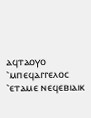ⲁϥⲧⲁⲟⲩⲟ ⳿ⲙⲡⲉϥⲁⲅⲅⲉⲗⲟⲥ ⳿ⲉⲧⲁⲙⲉ ⲛⲉϥⲉⲃⲓⲁⲓⲕ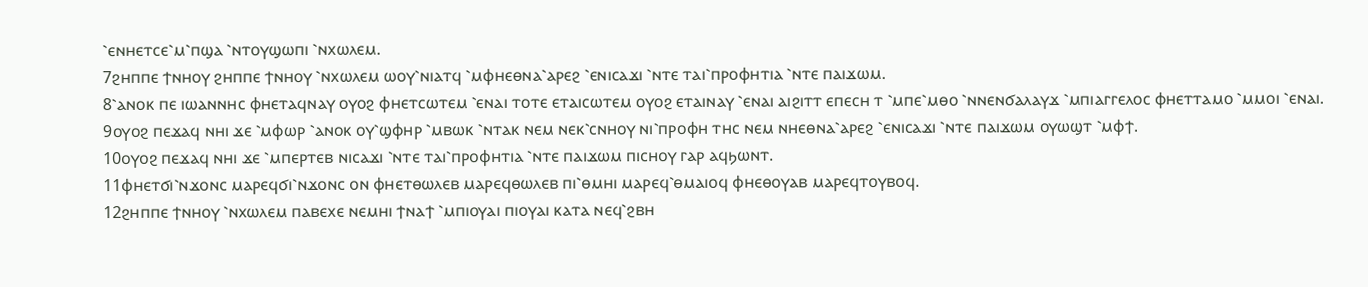⳿ⲉⲛⲏⲉⲧⲥⲉ⳿ⲙ⳿ⲡϣⲁ ⳿ⲛⲧⲟⲩϣⲱⲡⲓ ⳿ⲛⲭⲱⲗⲉⲙ.
7ϩⲏⲡⲡⲉ ϯⲛⲏⲟⲩ ϩⲏⲡⲡⲉ ϯⲛⲏⲟⲩ ⳿ⲛⲭⲱⲗⲉⲙ ⲱⲟⲩ⳿ⲛⲓⲁⲧϥ ⳿ⲙⲫⲏⲉⲑⲛⲁ⳿ⲁⲣⲉϩ ⳿ⲉⲛⲓⲥⲁϫⲓ ⳿ⲛⲧⲉ ⲧⲁⲓ⳿ⲡⲣⲟⲫⲏⲧⲓⲁ ⳿ⲛⲧⲉ ⲡⲁⲓϫⲱⲙ.
8⳿ⲁⲛⲟⲕ ⲡⲉ ⲓⲱⲁⲛⲛⲏⲥ ⲫⲏⲉⲧⲁϥⲛⲁⲩ ⲟⲩⲟϩ ⲫⲏⲉⲧⲥⲱⲧⲉⲙ ⳿ⲉⲛⲁⲓ ⲧⲟⲧⲉ ⲉⲧⲁⲓⲥⲱⲧⲉⲙ ⲟⲩⲟϩ ⲉⲧⲁⲓⲛⲁⲩ ⳿ⲉⲛⲁⲓ ⲁⲓϩⲓⲧⲧ ⲉⲡⲉⲥⲏ ⲧ ⳿ⲙⲡⲉ⳿ⲙⲑⲟ ⳿ⲛⲛⲉⲛϭⲁⲗⲁⲩϫ ⳿ⲙⲡⲓⲁⲅⲅⲉⲗⲟⲥ ⲫⲏⲉⲧⲧⲁⲙⲟ ⳿ⲙⲙⲟⲓ ⳿ⲉⲛⲁⲓ.
9ⲟⲩⲟϩ ⲡⲉϫⲁϥ ⲛⲏⲓ ϫⲉ ⳿ⲙⲫⲱⲣ ⳿ⲁⲛⲟⲕ ⲟⲩ⳿ϣⲫⲏⲣ ⳿ⲙⲃⲱⲕ ⳿ⲛⲧⲁⲕ ⲛⲉⲙ ⲛⲉⲕ⳿ⲥⲛⲏⲟⲩ ⲛⲓ⳿ⲡⲣⲟⲫⲏ ⲧⲏⲥ ⲛⲉⲙ ⲛⲏⲉⲑⲛⲁ⳿ⲁⲣⲉϩ ⳿ⲉⲛⲓⲥⲁϫⲓ ⳿ⲛⲧⲉ ⲡⲁⲓϫⲱⲙ ⲟⲩⲱϣⲧ ⳿ⲙⲫϯ.
10ⲟⲩⲟϩ ⲡⲉϫⲁϥ ⲛⲏⲓ ϫⲉ ⳿ⲙⲡⲉⲣⲧⲉⲃ ⲛⲓⲥⲁϫⲓ ⳿ⲛⲧⲉ ⲧⲁⲓ⳿ⲡⲣⲟⲫⲏⲧⲓⲁ ⳿ⲛⲧⲉ ⲡⲁⲓϫⲱⲙ ⲡⲓⲥⲏⲟⲩ ⲅⲁⲣ ⲁϥϧⲱⲛⲧ.
11ⲫⲏⲉⲧϭⲓ⳿ⲛϫⲟⲛⲥ ⲙⲁⲣⲉϥϭⲓ⳿ⲛϫⲟⲛⲥ ⲟⲛ ⲫⲏⲉⲧⲑⲱⲗⲉⲃ ⲙⲁⲣⲉϥⲑⲱⲗⲉⲃ ⲡⲓ⳿ⲑⲙⲏⲓ ⲙⲁⲣⲉϥ⳿ⲑⲙⲁⲓⲟϥ ⲫⲏⲉⲑⲟⲩⲁⲃ ⲙⲁⲣⲉϥⲧⲟⲩⲃⲟϥ.
12ϩⲏⲡⲡⲉ ϯⲛⲏⲟⲩ ⳿ⲛⲭⲱⲗⲉⲙ ⲡⲁⲃⲉⲭⲉ ⲛⲉⲙⲏⲓ ϯⲛⲁϯ ⳿ⲙⲡⲓⲟⲩⲁⲓ ⲡⲓⲟⲩⲁⲓ ⲕⲁⲧⲁ ⲛⲉϥ⳿ϩⲃⲏ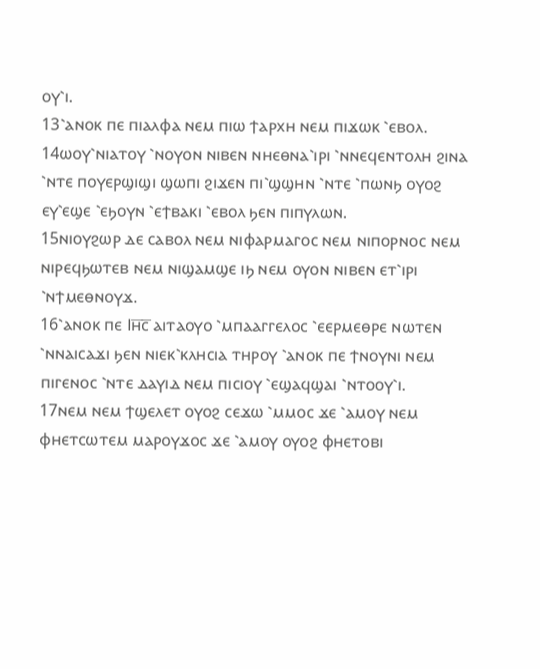ⲟⲩ⳿ⲓ.
13⳿ⲁⲛⲟⲕ ⲡⲉ ⲡⲓⲁⲗⲫⲁ ⲛⲉⲙ ⲡⲓⲱ ϯⲁⲣⲭⲏ ⲛⲉⲙ ⲡⲓϫⲱⲕ ⳿ⲉⲃⲟⲗ.
14ⲱⲟⲩ⳿ⲛⲓⲁⲧⲟⲩ ⳿ⲛⲟⲩⲟⲛ ⲛⲓⲃⲉⲛ ⲛⲏⲉⲑⲛⲁ⳿ⲓⲣⲓ ⳿ⲛⲛⲉϥⲉⲛⲧⲟⲗⲏ ϩⲓⲛⲁ ⳿ⲛⲧⲉ ⲡⲟⲩⲉⲣϣⲓϣⲓ ϣⲱⲡⲓ ϩⲓϫⲉⲛ ⲡⲓ⳿ϣϣⲏⲛ ⳿ⲛⲧⲉ ⳿ⲡⲱⲛϧ ⲟⲩⲟϩ ⲉⲩ⳿ⲉϣⲉ ⳿ⲉϧⲟⲩⲛ ⳿ⲉϯⲃⲁⲕⲓ ⳿ⲉⲃⲟⲗ ϧⲉⲛ ⲡⲓⲡⲩⲗⲱⲛ.
15ⲛⲓⲟⲩϩⲱⲣ ⲇⲉ ⲥⲁⲃⲟⲗ ⲛⲉⲙ ⲛⲓⲫⲁⲣⲙⲁⲅⲟⲥ ⲛⲉⲙ ⲛⲓⲡⲟⲣⲛⲟⲥ ⲛⲉⲙ ⲛⲓⲣⲉϥϧⲱⲧⲉⲃ ⲛⲉⲙ ⲛⲓϣⲁⲙϣⲉ ⲓϧ ⲛⲉⲙ ⲟⲩⲟⲛ ⲛⲓⲃⲉⲛ ⲉⲧ⳿ⲓⲣⲓ ⳿ⲛϯⲙⲉⲑⲛⲟⲩϫ.
16⳿ⲁⲛⲟⲕ ⲡⲉ Ⲓⲏ̅ⲥ̅ ⲁⲓⲧⲁⲟⲩⲟ ⳿ⲙⲡⲁⲁⲅⲅⲉⲗⲟⲥ ⳿ⲉⲉⲣⲙⲉⲑⲣⲉ ⲛⲱⲧⲉⲛ ⳿ⲛⲛⲁⲓⲥⲁϫⲓ ϧⲉⲛ ⲛⲓⲉⲕ⳿ⲕⲗⲏⲥⲓⲁ ⲧⲏⲣⲟⲩ ⳿ⲁⲛⲟⲕ ⲡⲉ ϯⲛⲟⲩⲛⲓ ⲛⲉⲙ ⲡⲓⲅⲉⲛⲟⲥ ⳿ⲛⲧⲉ ⲇⲁⲩⲓⲇ ⲛⲉⲙ ⲡⲓⲥⲓⲟⲩ ⳿ⲉϣⲁϥϣⲁⲓ ⳿ⲛⲧⲟⲟⲩ⳿ⲓ.
17ⲛⲉⲙ ⲛⲉⲙ ϯϣⲉⲗⲉⲧ ⲟⲩⲟϩ ⲥⲉϫⲱ ⳿ⲙⲙⲟⲥ ϫⲉ ⳿ⲁⲙⲟⲩ ⲛⲉⲙ ⲫⲏⲉⲧⲥⲱⲧⲉⲙ ⲙⲁⲣⲟⲩϫⲟⲥ ϫⲉ ⳿ⲁⲙⲟⲩ ⲟⲩⲟϩ ⲫⲏⲉⲧⲟⲃⲓ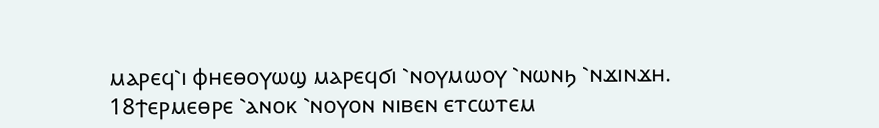ⲙⲁⲣⲉϥ⳿ⲓ ⲫⲏⲉⲑⲟⲩⲱϣ ⲙⲁⲣⲉϥϭⲓ ⳿ⲛⲟⲩⲙⲱⲟⲩ ⳿ⲛⲱⲛϧ ⳿ⲛϫⲓⲛϫⲏ.
18ϯⲉⲣⲙⲉⲑⲣⲉ ⳿ⲁⲛⲟⲕ ⳿ⲛⲟⲩⲟⲛ ⲛⲓⲃⲉⲛ ⲉⲧⲥⲱⲧⲉⲙ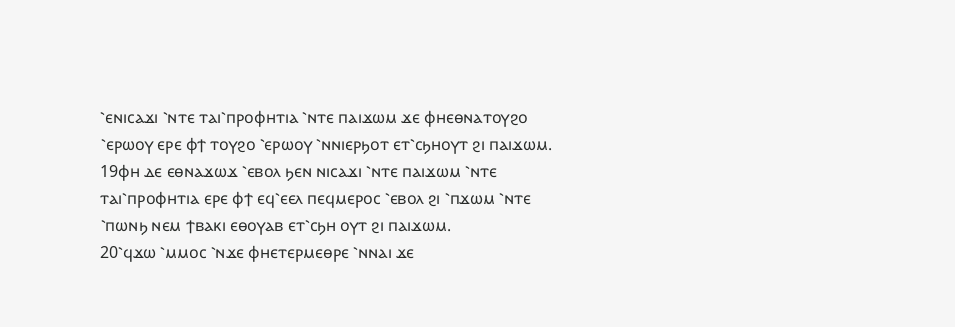⳿ⲉⲛⲓⲥⲁϫⲓ ⳿ⲛⲧⲉ ⲧⲁⲓ⳿ⲡⲣⲟⲫⲏⲧⲓⲁ ⳿ⲛⲧⲉ ⲡⲁⲓϫⲱⲙ ϫⲉ ⲫⲏⲉⲑⲛⲁⲧⲟⲩϩⲟ ⳿ⲉⲣⲱⲟⲩ ⲉⲣⲉ ⲫϯ ⲧⲟⲩϩⲟ ⳿ⲉⲣⲱⲟⲩ ⳿ⲛⲛⲓⲉⲣϧⲟⲧ ⲉⲧ⳿ⲥϧⲏⲟⲩⲧ ϩⲓ ⲡⲁⲓϫⲱⲙ.
19ⲫⲏ ⲇⲉ ⲉⲑⲛⲁϫⲱϫ ⳿ⲉⲃⲟⲗ ϧⲉⲛ ⲛⲓⲥⲁϫⲓ ⳿ⲛⲧⲉ ⲡⲁⲓϫⲱⲙ ⳿ⲛⲧⲉ ⲧⲁⲓ⳿ⲡⲣⲟⲫⲏⲧⲓⲁ ⲉⲣⲉ ⲫϯ ⲉϥ⳿ⲉⲉⲗ ⲡⲉϥⲙⲉⲣⲟⲥ ⳿ⲉⲃⲟⲗ ϩⲓ ⳿ⲡϫⲱⲙ ⳿ⲛⲧⲉ ⳿ⲡⲱⲛϧ ⲛⲉⲙ ϯⲃⲁⲕⲓ ⲉⲑⲟⲩⲁⲃ ⲉⲧ⳿ⲥϧⲏ ⲟⲩⲧ ϩⲓ ⲡⲁⲓϫⲱⲙ.
20⳿ϥϫⲱ ⳿ⲙⲙⲟⲥ ⳿ⲛϫⲉ ⲫⲏⲉⲧⲉⲣⲙⲉⲑⲣⲉ ⳿ⲛⲛⲁⲓ ϫⲉ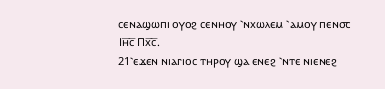ⲥⲉⲛⲁϣⲱⲡⲓ ⲟⲩⲟϩ ⲥⲉⲛⲏⲟⲩ ⳿ⲛⲭⲱⲗⲉⲙ ⳿ⲁⲙⲟⲩ ⲡⲉⲛ⳪ Ⲓⲏ̅ⲥ̅ Ⲡⲭ̅ⲥ̅.
21⳿ⲉϫⲉⲛ ⲛⲓⲁⲅⲓⲟⲥ ⲧⲏⲣⲟⲩ ϣⲁ ⲉⲛⲉϩ ⳿ⲛⲧⲉ ⲛⲓⲉⲛⲉϩ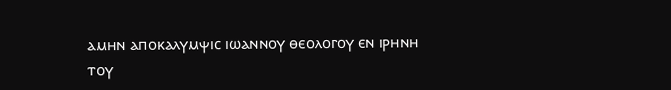ⲁⲙⲏⲛ ⲁⲡⲟⲕⲁⲗⲩⲙⲯⲓⲥ ⲓⲱⲁⲛⲛⲟⲩ ⲑⲉⲟⲗⲟⲅⲟⲩ ⲉⲛ ⲓⲣⲏⲛⲏ ⲧⲟⲩ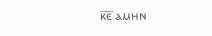ⲕ̅ⲉ̅ ⲁⲙⲏⲛ